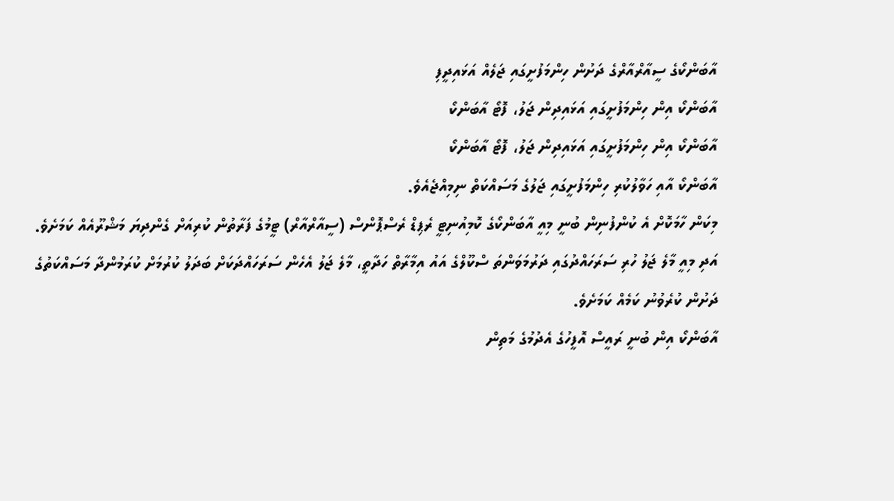އާބަންކޯގެ ސީއާރްއާރްގެ ދަށުން ހިންމަފުށީގައި ޖަލެއް އަޅައިދީފި
އާބަންކޯ އިން ހިންމަފުށީގައި އަޅައިދިން ޖަލު، ފޮޓޯ އާބަންކޯ
އާބަންކޯ އިން ހިންމަފުށީގައި އަޅައިދިން ޖަލު، ފޮޓޯ އާބަންކޯ
އާބަންކޯ އާއި ހަވާލުކުރި ހިންމަފުށީގައި ޖަލުގެ މަސައްކަތް ނިމިއްޖެއެވެ.
މިކަން ހާމަކޮށް އެ ކުންފުނިން ބުނީ މިއީ އާބަންކޯގެ ކޮމިއުނިޓީ ރެޕިޑް ރެސްޕޮންސް (ސީއާރްއާރް) ޓީމުގެ ފަރާތުން ކުރިއަށް ގެންދިޔަ މަޝްރޫއެއް ކަމަށެވެ. އަދި މިއީ މާލެ ޖަލު ހުރި ސަރަހައްދުގައި ދަރުމަވަންތަ ސްކޫލްގެ އައު އިމާރާތް ހަދާތީ، މާލެ ޖަލު އެހެން ސަރަހައްދަކަށް ބަދަލު ކުރުމަށް ކުރަމުންދާ މަސައްކަތުގެ ދަށުން ކުރެވުނު ކަމެއް ކަމަށެވެ.
އާބަންކޯ އިން ބުނީ ރައީސް އޮފީހުގެ އެދުމުގެ މަތިން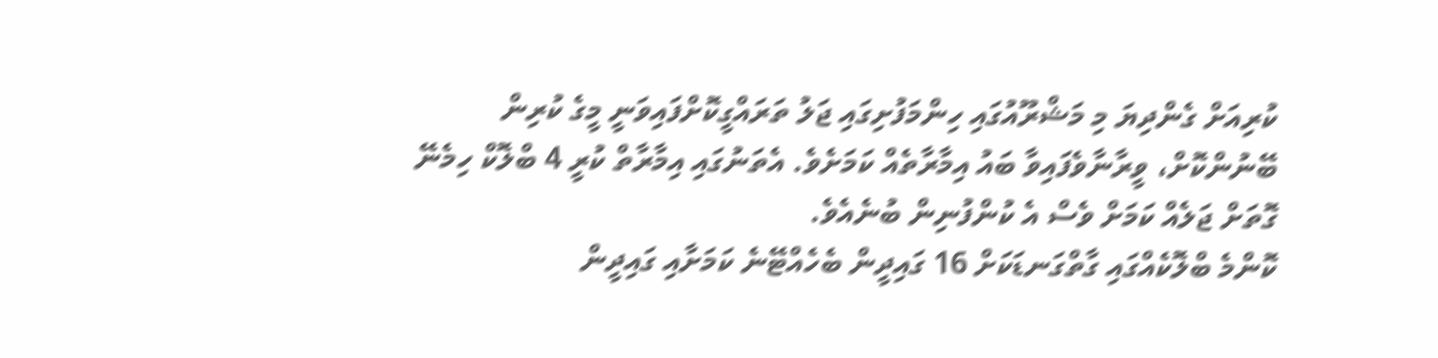ކުރިއަށް ގެންދިޔަ މި މަޝްރޫއުގައި ހިންމަފުށިގައި ޖަލު ތަރައްގީކޮށްފައިވަނީ މީގެ ކުރިން ބޭނުންކޮށް، ވީރާނާވެފައިވާ ބައު އިމާރާތެއް ކަމަށެވެ. އެތަނުގައި އިމާރާތް ކުރީ 4 ބްލޮކް ހިމެނޭ ގޮތަށް ޖަލެއް ކަމަށް ވެސް އެ ކުންފުނިން ބުނެއެވެ.
ކޮންމެ ބްލޮކެއްގައި ގާތްގަނޑަކަށް 16 ގައިދީން ބެހެއްޓޭނެ ކަމަށާއި ގައިދީން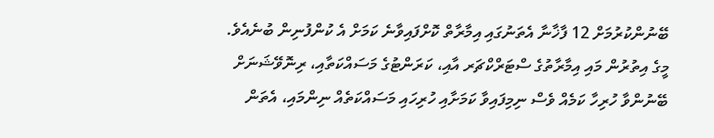ބޭނުންކުރުމަށް 12 ފާޚާނާ އެތަނުގައި އިމާރާތް ކޮށްފައިވާނެ ކަމަށް އެ ކުންފުނިން ބުނެއެވެ.
މީގެ އިތުރުން މައި އިމާރާތުގެ ސްޓަރްކްޗަރ އާއި، ކަރަންޓުގެ މަސައްކަތާއި، ރިނޮވޭޝަނަށް ބޭނުންވާ ހުރިހާ ކަމެއް ވެސް ނިމިފައިވާ ކަމަށާއި ހުރިހައި މަސައްކަތެއް ނިންމައި، އެތަން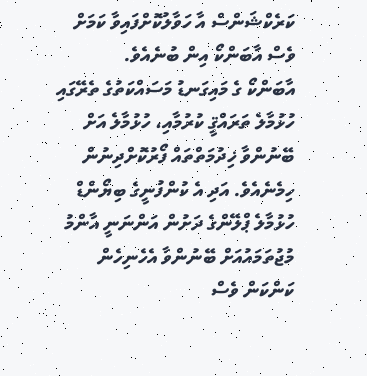ކަރެކްޝަންސް އާ ހަވާލުކޮށްފައިވާ ކަމަށް ވެސް އާބަންކޯ އިން ބުނެއެވެ.
އާބަންކޯ ގެ މައިގަނޑު މަސައްކަތުގެ ތެރޭގައި ހުޅުމާލެ ތަރައްޤީ ކުރުމާއި، ހުޅުމާލެ އަށް ބޭނުންވާ ޚިދުމަތްތައް ފޯރުކޮށްދިނުން ހިމެނެއެވެ. އަދި އެ ކުންފުނީގެ ބިޔޯންޑް ހުޅުމާލެ ޕްލޭންގެ ދަށުން އަންނަނީ އާންމު މުޖުތަމައުއަށް ބޭނުންވާ އެހެނިހެން ކަންކަން ވެސް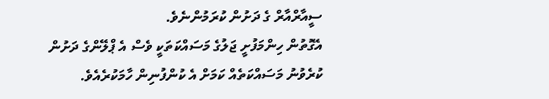ސީއާރްއާރް ގެ ދަށުން ކުރަމުންނެވެ.
އެގޮތުން ހިންމަފުށީ ޖަލުގެ މަސައްކަތަކީ ވެސް އެ ޕްލޭންގެ ދަށުން ކުރެވުނު މަސައްކަތެއް ކަމަށް އެ ކުންފުނިން ހާމަކުރެއެވެ.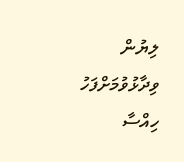ލިޔުން ވިދާޅުވުމަށްފަހު ހިއްސާ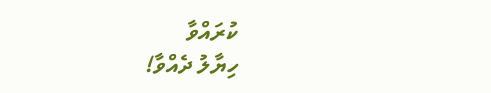ކުރައްވާ
ހިޔާލު ދެއްވާ!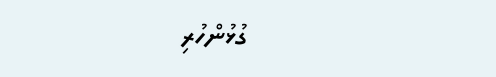ގުޅުންހުރި